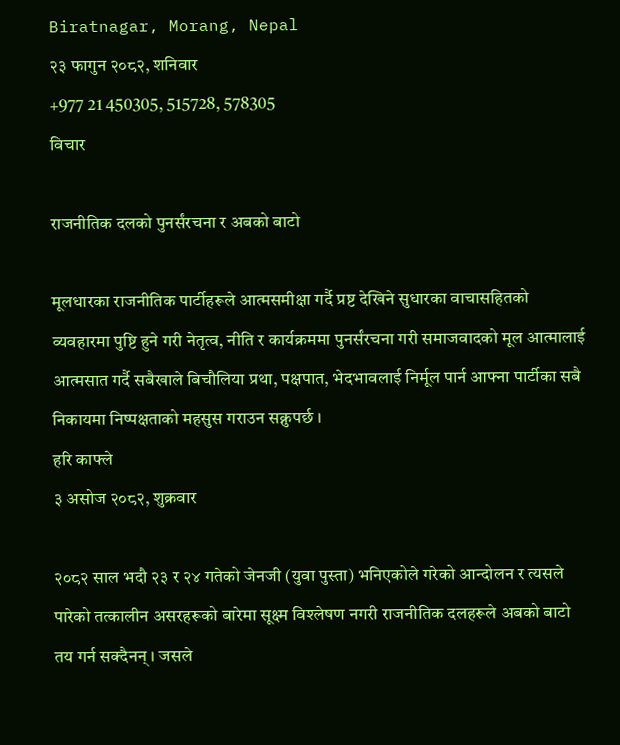Biratnagar, Morang, Nepal
२३ फागुन २०८२, शनिवार
+977 21 450305, 515728, 578305
विचार

राजनीतिक दलको पुनर्संरचना र अबको बाटो

मूलधारका राजनीतिक पार्टीहरूले आत्मसमीक्षा गर्दै प्रष्ट देखिने सुधारका वाचासहितको व्यवहारमा पुष्टि हुने गरी नेतृत्व, नीति र कार्यक्रममा पुनर्संरचना गरी समाजवादको मूल आत्मालाई आत्मसात गर्दै सबैखाले बिचौलिया प्रथा, पक्षपात, भेदभावलाई निर्मूल पार्न आफ्ना पार्टीका सबै निकायमा निष्पक्षताको महसुस गराउन सक्नुपर्छ ।
हरि काफ्ले
३ असोज २०८२, शुक्रवार

२०८२ साल भदौ २३ र २४ गतेको जेनजी (युवा पुस्ता) भनिएकोले गरेको आन्दोलन र त्यसले पारेको तत्कालीन असरहरूको बारेमा सूक्ष्म विश्लेषण नगरी राजनीतिक दलहरूले अबको बाटो तय गर्न सक्दैनन् । जसले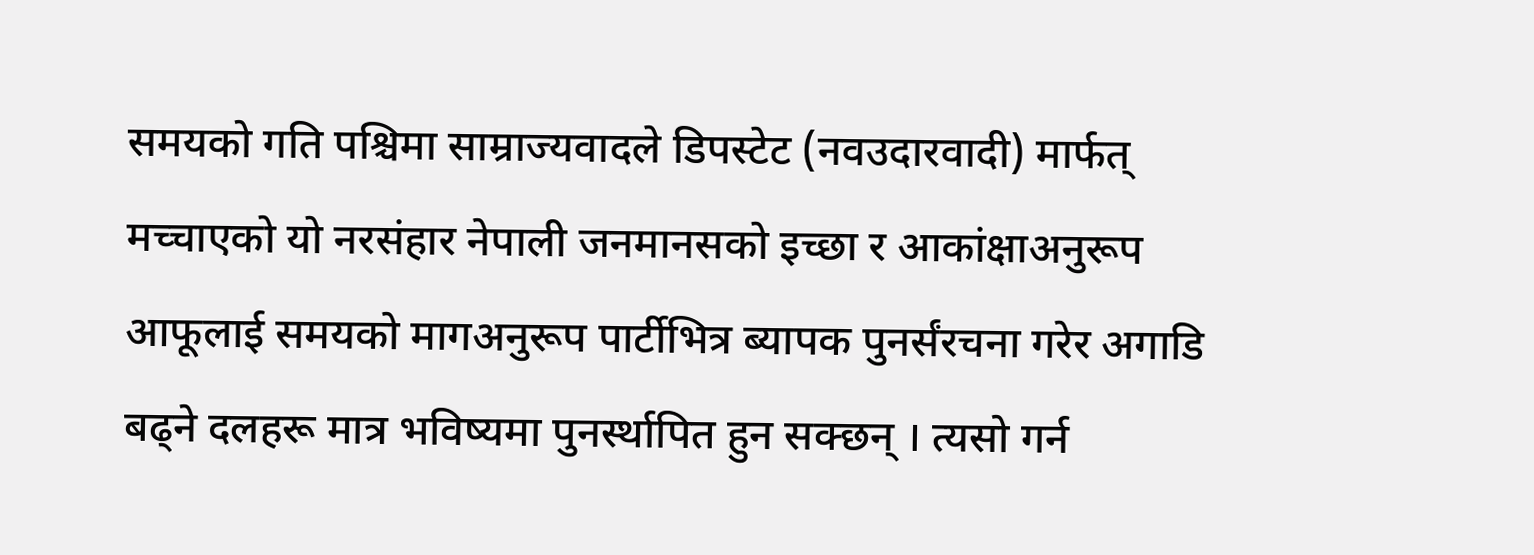समयको गति पश्चिमा साम्राज्यवादले डिपस्टेट (नवउदारवादी) मार्फत् मच्चाएको यो नरसंहार नेपाली जनमानसको इच्छा र आकांक्षाअनुरूप आफूलाई समयको मागअनुरूप पार्टीभित्र ब्यापक पुनर्संरचना गरेर अगाडि बढ्ने दलहरू मात्र भविष्यमा पुनर्स्थापित हुन सक्छन् । त्यसो गर्न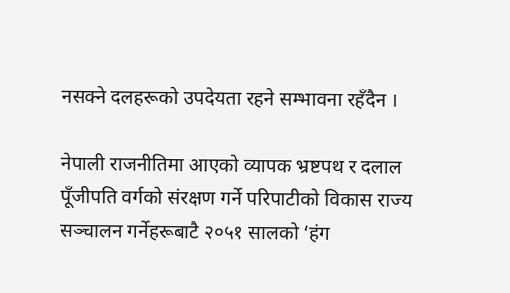नसक्ने दलहरूको उपदेयता रहने सम्भावना रहँदैन ।

नेपाली राजनीतिमा आएको व्यापक भ्रष्टपथ र दलाल पूँजीपति वर्गको संरक्षण गर्ने परिपाटीको विकास राज्य सञ्चालन गर्नेहरूबाटै २०५१ सालको ‘हंग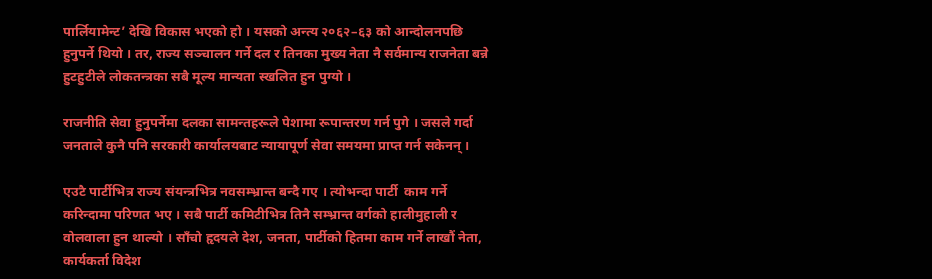पार्लियामेन्ट’ देखि विकास भएको हो । यसको अन्त्य २०६२–६३ को आन्दोलनपछि हुनुपर्ने थियो । तर, राज्य सञ्चालन गर्ने दल र तिनका मुख्य नेता नै सर्वमान्य राजनेता बन्ने हुटहुटीले लोकतन्त्रका सबै मूल्य मान्यता स्खलित हुन पुग्यो ।

राजनीति सेवा हुनुपर्नेमा दलका सामन्तहरूले पेशामा रूपान्तरण गर्न पुगे । जसले गर्दा जनताले कुनै पनि सरकारी कार्यालयबाट न्यायापूर्ण सेवा समयमा प्राप्त गर्न सकेनन् ।

एउटै पार्टीभित्र राज्य संयन्त्रभित्र नवसम्भ्रान्त बन्दै गए । त्योभन्दा पार्टी  काम गर्ने करिन्दामा परिणत भए । सबै पार्टी कमिटीभित्र तिनै सम्भ्रान्त वर्गको हालीमुहाली र वोलवाला हुन थाल्यो । साँचो हृदयले देश, जनता, पार्टीको हितमा काम गर्ने लाखौं नेता, कार्यकर्ता विदेश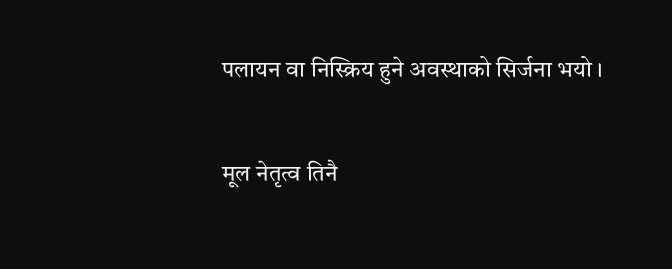पलायन वा निस्क्रिय हुने अवस्थाको सिर्जना भयो ।

मूल नेतृत्व तिनै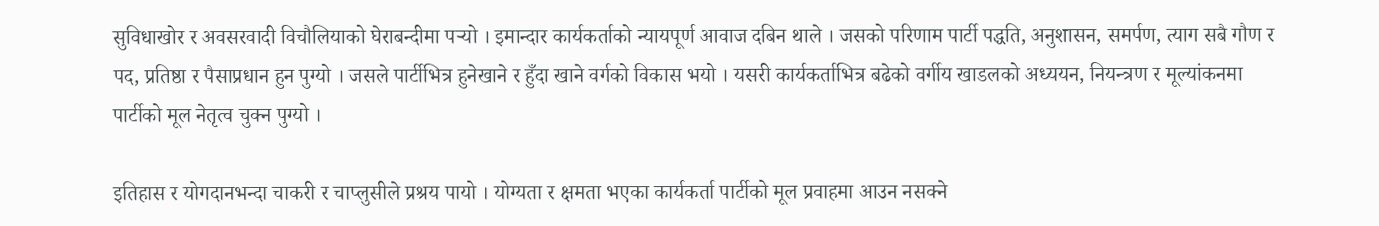सुविधाखोर र अवसरवादी विचौलियाको घेराबन्दीमा पर्‍यो । इमान्दार कार्यकर्ताको न्यायपूर्ण आवाज दबिन थाले । जसको परिणाम पार्टी पद्धति, अनुशासन, समर्पण, त्याग सबै गौण र पद, प्रतिष्ठा र पैसाप्रधान हुन पुग्यो । जसले पार्टीभित्र हुनेखाने र हुँदा खाने वर्गको विकास भयो । यसरी कार्यकर्ताभित्र बढेको वर्गीय खाडलको अध्ययन, नियन्त्रण र मूल्यांकनमा पार्टीको मूल नेतृत्व चुक्न पुग्यो ।

इतिहास र योगदानभन्दा चाकरी र चाप्लुसीले प्रश्रय पायो । योग्यता र क्षमता भएका कार्यकर्ता पार्टीको मूल प्रवाहमा आउन नसक्ने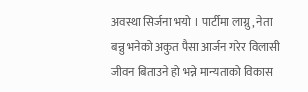अवस्था सिर्जना भयो । पार्टीमा लाग्नु, नेता बन्नु भनेको अकुत पैसा आर्जन गरेर विलासी जीवन बिताउने हो भन्ने मान्यताको विकास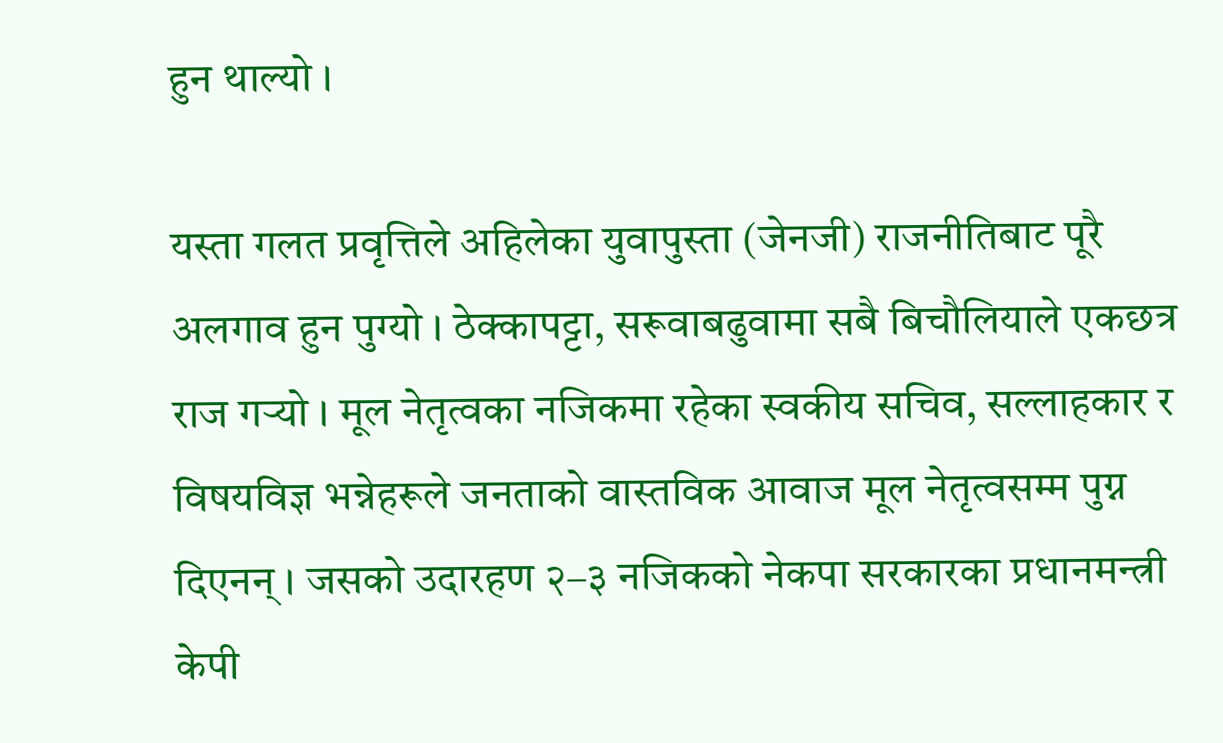हुन थाल्यो ।

यस्ता गलत प्रवृत्तिले अहिलेका युवापुस्ता (जेनजी) राजनीतिबाट पूरै अलगाव हुन पुग्यो । ठेक्कापट्टा, सरूवाबढुवामा सबै बिचौलियाले एकछत्र राज गर्‍यो । मूल नेतृत्वका नजिकमा रहेका स्वकीय सचिव, सल्लाहकार र विषयविज्ञ भन्नेहरूले जनताको वास्तविक आवाज मूल नेतृत्वसम्म पुग्न दिएनन् । जसको उदारहण २–३ नजिकको नेकपा सरकारका प्रधानमन्त्री केपी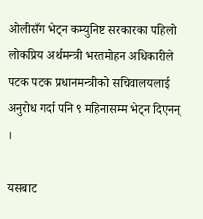ओलीसँग भेट्न कम्युनिष्ट सरकारका पहिलो लोकप्रिय अर्थमन्त्री भरतमोहन अधिकारीले पटक पटक प्रधानमन्त्रीको सचिवालयलाई अनुरोध गर्दा पनि ९ महिनासम्म भेट्न दिएनन् ।

यसबाट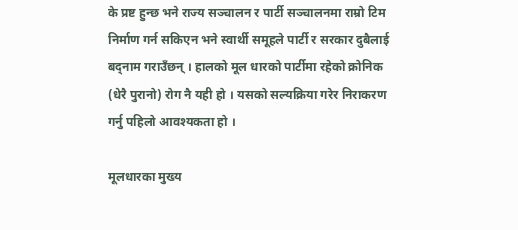के प्रष्ट हुन्छ भने राज्य सञ्चालन र पार्टी सञ्चालनमा राम्रो टिम निर्माण गर्न सकिएन भने स्वार्थी समूहले पार्टी र सरकार दुबैलाई बद्नाम गराउँछन् । हालको मूल धारको पार्टीमा रहेको क्रोनिक (धेरै पुरानो) रोग नै यही हो । यसको सल्यक्रिया गरेर निराकरण गर्नु पहिलो आवश्यकता हो ।

मूलधारका मुख्य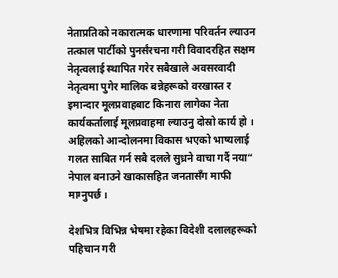नेताप्रतिको नकारात्मक धारणामा परिवर्तन ल्याउन तत्काल पार्टीको पुनर्संरचना गरी विवादरहित सक्षम नेतृत्वलाई स्थापित गरेर सबैखाले अवसरवादी नेतृत्वमा पुगेर मालिक बन्नेहरूको वरखास्त र इमान्दार मूलप्रवाहबाट किनारा लागेका नेता कार्यकर्तालाई मूलप्रवाहमा ल्याउनु दोस्रो कार्य हो । अहिलको आन्दोलनमा विकास भएको भाष्यलाई गलत साबित गर्न सबै दलले सुध्रने वाचा गर्दै नया“ नेपाल बनाउने खाकासहित जनतासँग माफी माग्नुपर्छ ।

देशभित्र विभिन्न भेषमा रहेका विदेशी दलालहरूको पहिचान गरी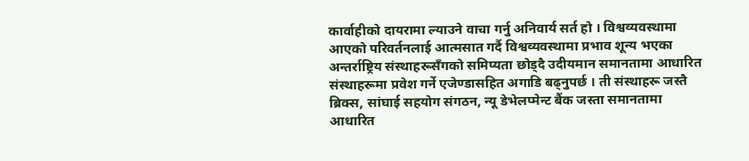कार्वाहीको दायरामा ल्याउने वाचा गर्नु अनिवार्य सर्त हो । विश्वव्यवस्थामा आएको परिवर्तनलाई आत्मसात गर्दै विश्वव्यवस्थामा प्रभाव शून्य भएका अन्तर्राष्ट्रिय संस्थाहरूसँगको समिप्यता छोड्दै उदीयमान समानतामा आधारित संस्थाहरूमा प्रवेश गर्ने एजेण्डासहित अगाडि बढ्नुपर्छ । ती संस्थाहरू जस्तै ब्रिक्स, सांघाई सहयोग संगठन, न्यू डेभेलप्मेन्ट बैंक जस्ता समानतामा आधारित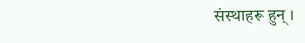संस्थाहरू हुन् ।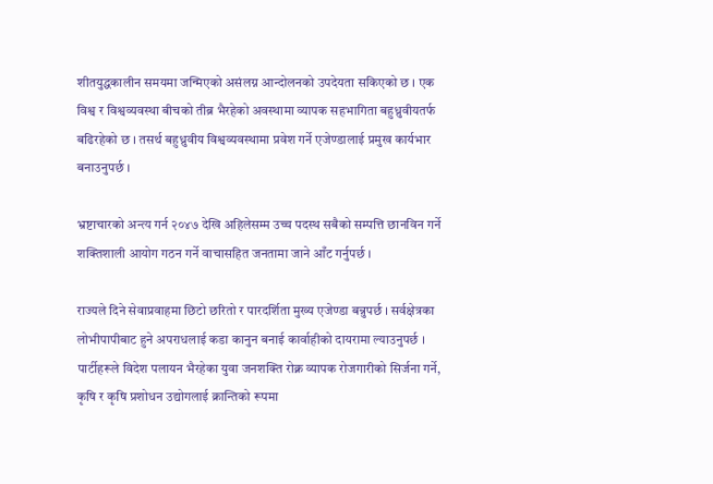शीतयुद्धकालीन समयमा जन्मिएको असंलग्न आन्दोलनको उपदेयता सकिएको छ । एक विश्व र विश्वव्यवस्था बीचको तीब्र भैरहेको अवस्थामा व्यापक सहभागिता बहुध्रुवीयतर्फ बढिरहेको छ । तसर्थ बहुध्रुवीय विश्वव्यवस्थामा प्रवेश गर्ने एजेण्डालाई प्रमुख कार्यभार बनाउनुपर्छ ।

भ्रष्टाचारको अन्त्य गर्न २०४७ देखि अहिलेसम्म उच्च पदस्थ सबैको सम्पत्ति छानविन गर्ने शक्तिशाली आयोग गठन गर्ने वाचासहित जनतामा जाने आँट गर्नुपर्छ ।

राज्यले दिने सेवाप्रवाहमा छिटो छरितो र पारदर्शिता मुख्य एजेण्डा बन्नुपर्छ । सर्वक्षेत्रका लोभीपापीबाट हुने अपराधलाई कडा कानुन बनाई कार्वाहीको दायरामा ल्याउनुपर्छ । पार्टीहरूले विदेश पलायन भैरहेका युवा जनशक्ति रोक्न व्यापक रोजगारीको सिर्जना गर्ने, कृषि र कृषि प्रशोधन उद्योगलाई क्रान्तिको रूपमा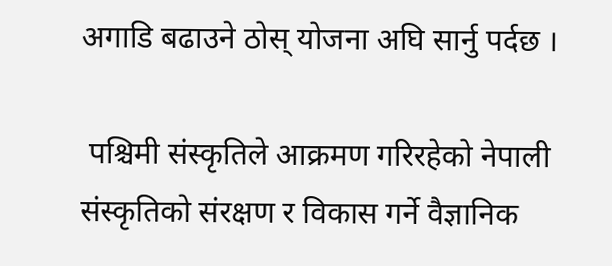अगाडि बढाउने ठोस् योजना अघि सार्नु पर्दछ ।

 पश्चिमी संस्कृतिले आक्रमण गरिरहेको नेपाली संस्कृतिको संरक्षण र विकास गर्ने वैज्ञानिक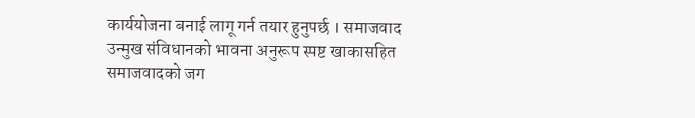कार्ययोजना बनाई लागू गर्न तयार हुनुपर्छ । समाजवाद उन्मुख संविधानको भावना अनुरूप स्पष्ट खाकासहित समाजवादको जग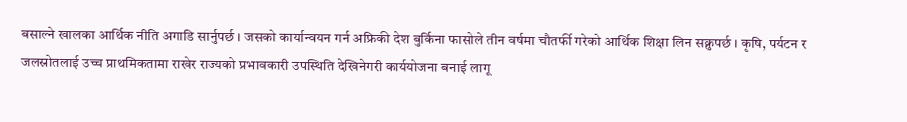बसाल्ने खालका आर्थिक नीति अगाडि सार्नुपर्छ । जसको कार्यान्वयन गर्न अफ्रिकी देश बुर्किना फासोले तीन वर्षमा चौतर्फी गरेको आर्थिक शिक्षा लिन सक्नुपर्छ । कृषि, पर्यटन र जलस्रोतलाई उच्च प्राथमिकतामा राखेर राज्यको प्रभावकारी उपस्थिति देखिनेगरी कार्ययोजना बनाई लागू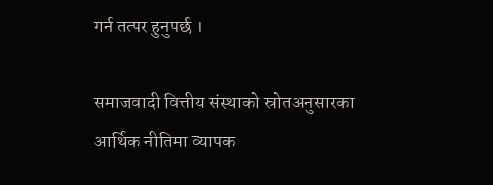गर्न तत्पर हुनुपर्छ ।

समाजवादी वित्तीय संस्थाको स्रोतअनुसारका आर्थिक नीतिमा व्यापक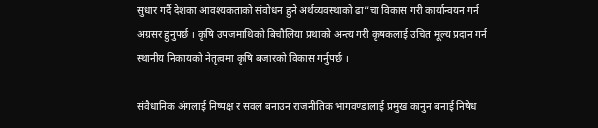सुधार गर्दै देशका आवश्यकताको संवोधन हुने अर्थव्यवस्थाको ढा“चा विकास गरी कार्यान्वयन गर्न अग्रसर हुनुपर्छ । कृषि उपजमाथिको बिचौलिया प्रथाको अन्त्य गरी कृषकलाई उचित मूल्य प्रदान गर्न स्थानीय निकायको नेतृत्वमा कृषि बजारको विकास गर्नुपर्छ ।

संवैधानिक अंगलाई निष्पक्ष र सवल बनाउन राजनीतिक भागवण्डालाई प्रमुख कानुन बनाई निषेध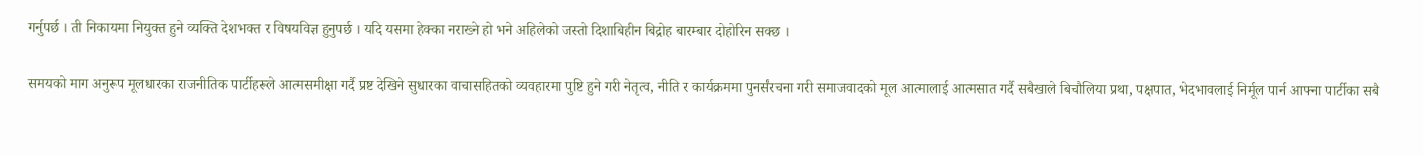गर्नुपर्छ । ती निकायमा नियुक्त हुने व्यक्ति देशभक्त र विषयविज्ञ हुनुपर्छ । यदि यसमा हेक्का नराख्ने हो भने अहिलेको जस्तो दिशाबिहीन बिद्रोह बारम्बार दोहोरिन सक्छ ।

समयको माग अनुरूप मूलधारका राजनीतिक पार्टीहरूले आत्मसमीक्षा गर्दै प्रष्ट देखिने सुधारका वाचासहितको व्यवहारमा पुष्टि हुने गरी नेतृत्व, नीति र कार्यक्रममा पुनर्संरचना गरी समाजवादको मूल आत्मालाई आत्मसात गर्दै सबैखाले बिचौलिया प्रथा, पक्षपात, भेदभावलाई निर्मूल पार्न आफ्ना पार्टीका सबै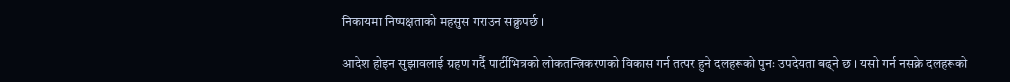निकायमा निष्पक्षताको महसुस गराउन सक्नुपर्छ ।

आदेश होइन सुझावलाई ग्रहण गर्दै पार्टीभित्रको लोकतन्त्रिकरणको विकास गर्न तत्पर हुने दलहरूको पुनः उपदेयता बढ्ने छ । यसो गर्न नसक्ने दलहरूको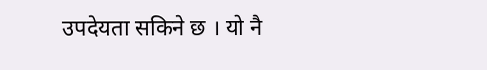उपदेयता सकिने छ । यो नै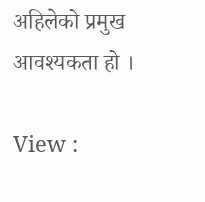अहिलेको प्रमुख आवश्यकता हो ।

View :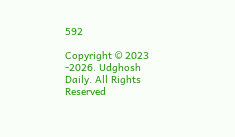592

Copyright © 2023 -2026. Udghosh Daily. All Rights Reserved